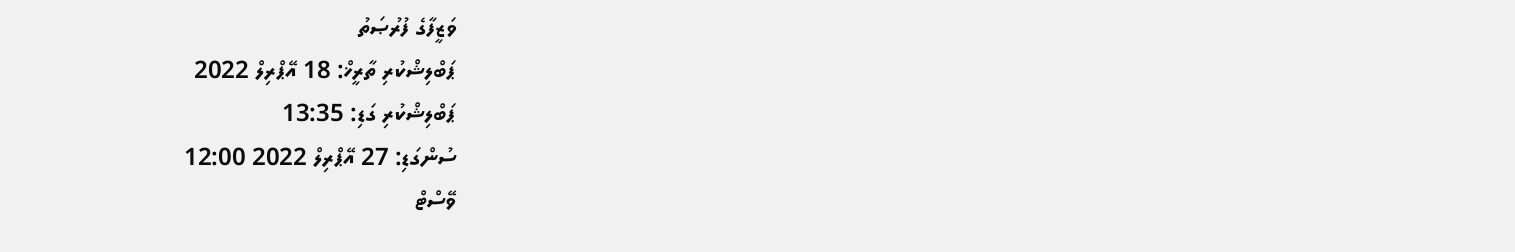ވަޒީފާގެ ފުރުޞަތު
ޕަބްލިޝްކުރި ތާރީޚް: 18 އޭޕްރިލް 2022
ޕަބްލިޝްކުރި ގަޑި: 13:35
ސުންގަޑި: 27 އޭޕްރިލް 2022 12:00
ވޭސްޓް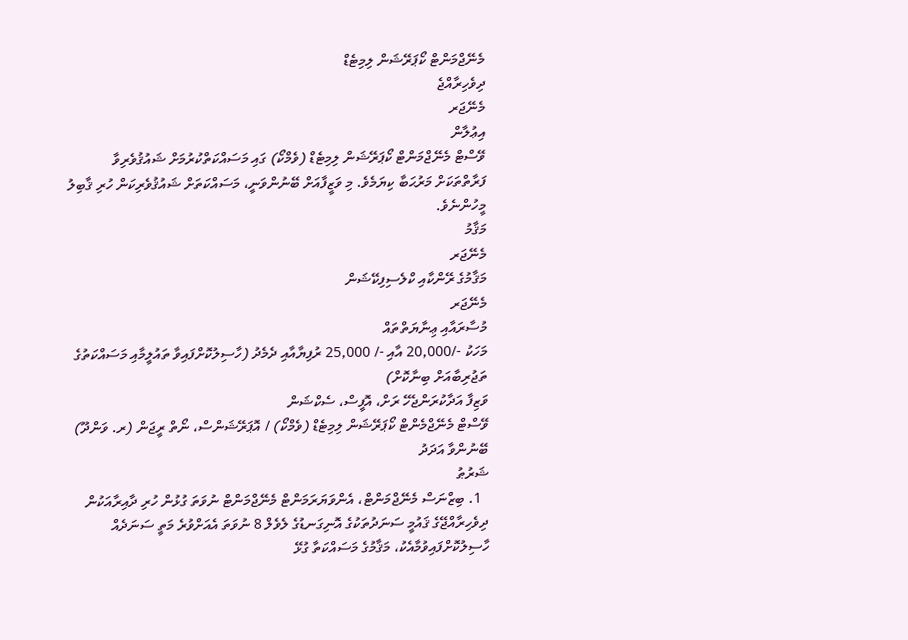މެނޭޖްމަންޓް ކޯޕަރޭޝަން ލިމިޓެޑް
ދިވެހިރާއްޖެ
މެނޭޖަރ
އިޢުލާން
ވޭސްޓް މެނޭޖްމަންޓް ކޯޕަރޭޝަން ލިމިޓެޑް (ވެމްކޯ) ގައި މަސައްކަތްކުރުމަށް ޝައުޤުވެރިވާ ފަރާތްތަކަށް މަރުޙަބާ ކިޔަމެވެ. މި ވަޒީފާއަށް ބޭނުންވަނީ، މަސައްކަތަށް ޝައުޤުވެރިކަން ހުރި ޤާބިލު މީހުންނެވެ.
މަޤާމު
މެނޭޖަރ
މަޤާމުގެ ރޭންކާއި ކްލެސިފިކޭޝަން
މެނޭޖަރ
މުސާރައާއި ޢިނާޔަތްތައް
މަހަކު -/20,000 އާއި -/ 25,000 ރުފިޔާއާއި ދެމެދު (ހާސިލުކޮށްފައިވާ ތައުލީމާއި މަސައްކަތުގެ ތަޖުރިބާއަށް ބިނާކޮށް)
ވަޒިފާ އަދާކުރަންޖެހޭ ރަށް، އޮފީސް، ސެކްޝަން
ވޭސްޓް މެނޭޖްމެންޓް ކޯޕަރޭޝަން ލިމިޓެޑް (ވެމްކޯ) / އޮޕަރޭޝަންސް، ނޯތް ރީޖަން (ރ. ވަންދޫ)
ބޭނުންވާ އަދަދު
ޝަރުޠު
  1. ބިޒްނަސް މެނޭޖްމަންޓް، އެންވަޔަރަމަންޓް މެނޭޖްމަންޓް ނުވަތަ ގުޅުން ހުރި ދާއިރާއަކުން ދިވެހިރާއްޖޭގެ ޤައުމީ ސަނަދުތަކުގެ އޮނިގަނޑުގެ ލެވެލް 8 ނުވަތަ އެއަށްވުރެ މަތީ ސަނަދެއް ހާސިލުކޮށްފައިވުމާއެކު، މަޤާމުގެ މަސައްކަތާ ގުޅޭ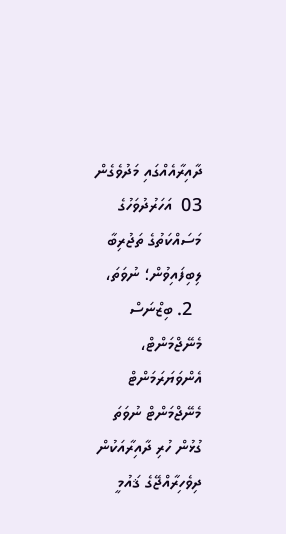ދާއިރާއެއްގައި މަދުވެގެން 03  އަހަރުދުވަހުގެ މަސައްކަތުގެ ތަޖުރިބާ ލިބިފައިވުން؛ ނުވަތަ،
  2. ބިޒްނަސް މެނޭޖްމަންޓް، އެންވަޔަރަމަންޓް މެނޭޖްމަންޓް ނުވަތަ ގުޅުން ހުރި ދާއިރާއަކުން ދިވެހިރާއްޖޭގެ ޤައުމީ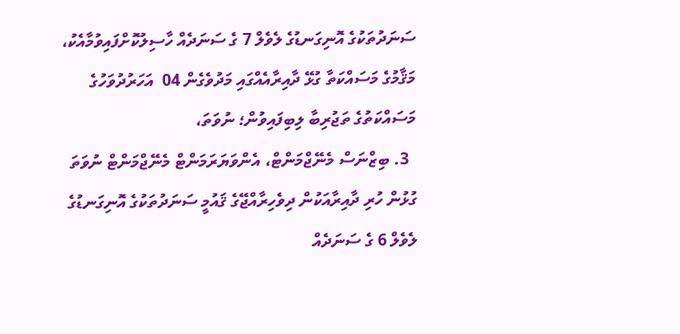ސަނަދުތަކުގެ އޮނިގަނޑުގެ ލެވެލް 7 ގެ ސަނަދެއް ހާސިލުކޮށްފައިވުމާއެކު، މަޤާމުގެ މަސައްކަތާ ގުޅޭ ދާއިރާއެއްގައި މަދުވެގެން 04  އަހަރުދުވަހުގެ މަސައްކަތުގެ ތަޖުރިބާ ލިބިފައިވުން؛ ނުވަތަ،
  3. ބިޒްނަސް މެނޭޖްމަންޓް، އެންވަޔަރަމަންޓް މެނޭޖްމަންޓް ނުވަތަ ގުޅުން ހުރި ދާއިރާއަކުން ދިވެހިރާއްޖޭގެ ޤައުމީ ސަނަދުތަކުގެ އޮނިގަނޑުގެ ލެވެލް 6 ގެ ސަނަދެއް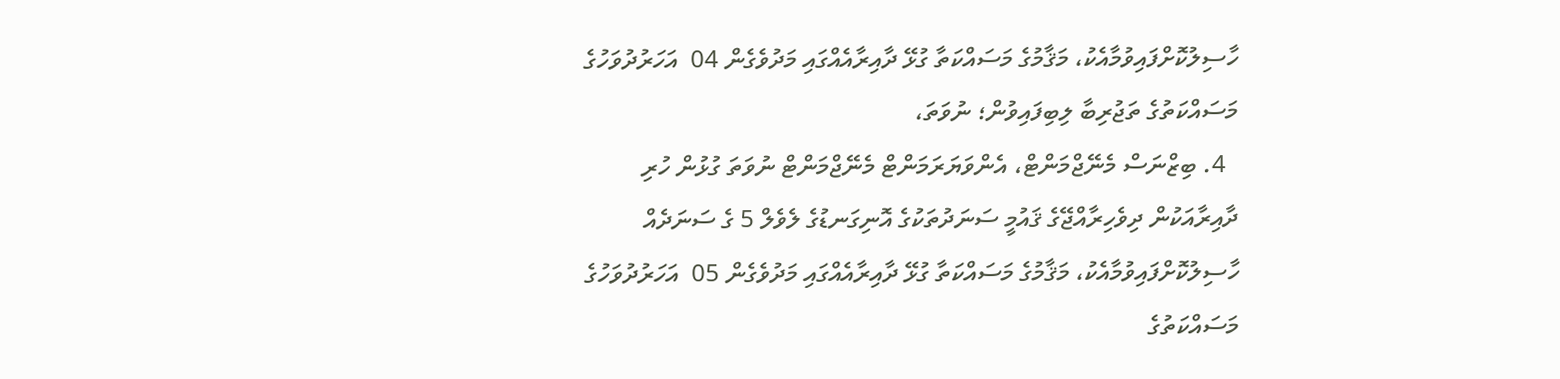ހާސިލުކޮށްފައިވުމާއެކު، މަޤާމުގެ މަސައްކަތާ ގުޅޭ ދާއިރާއެއްގައި މަދުވެގެން 04  އަހަރުދުވަހުގެ މަސައްކަތުގެ ތަޖުރިބާ ލިބިފައިވުން؛ ނުވަތަ،
  4. ބިޒްނަސް މެނޭޖްމަންޓް، އެންވަޔަރަމަންޓް މެނޭޖްމަންޓް ނުވަތަ ގުޅުން ހުރި ދާއިރާއަކުން ދިވެހިރާއްޖޭގެ ޤައުމީ ސަނަދުތަކުގެ އޮނިގަނޑުގެ ލެވެލް 5 ގެ ސަނަދެއް ހާސިލުކޮށްފައިވުމާއެކު، މަޤާމުގެ މަސައްކަތާ ގުޅޭ ދާއިރާއެއްގައި މަދުވެގެން 05  އަހަރުދުވަހުގެ މަސައްކަތުގެ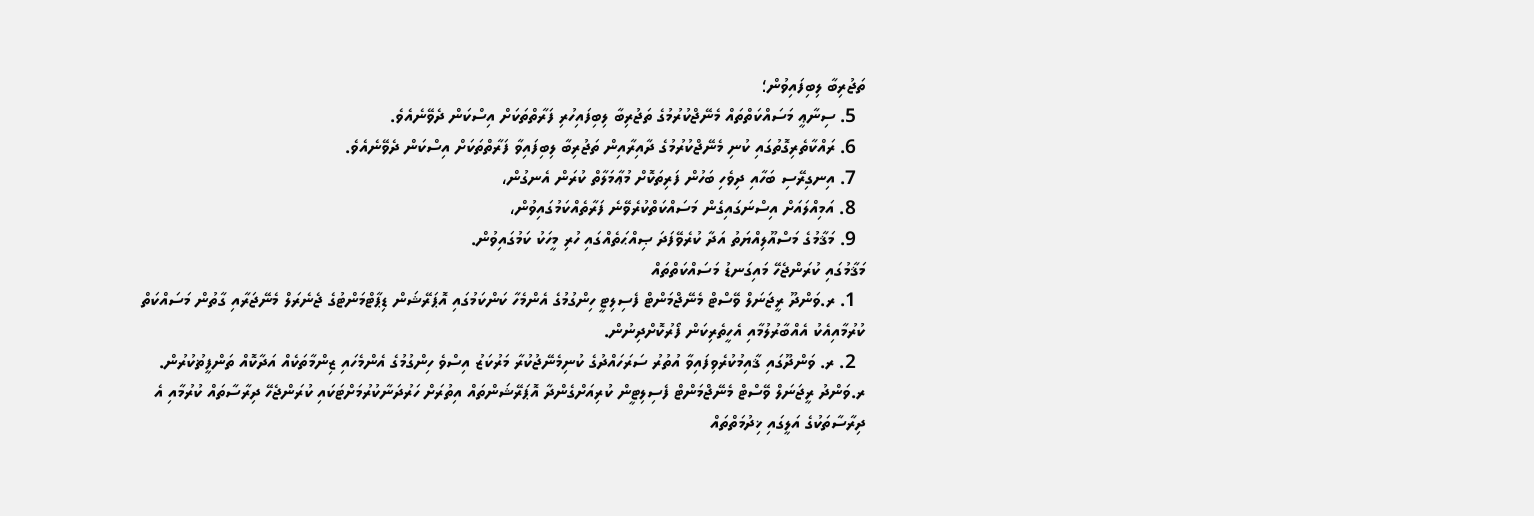ތަޖުރިބާ ލިބިފައިވުން؛
  5. ސިނާޢީ މަސައްކަތްތައް މެނޭޖްކުރުމުގެ ތަޖުރިބާ ލިބިފައިހުރި ފަރާތްތަކަށް އިސްކަން ދެވޭނެއެވެ.
  6. ރައްކާތެރިގޮތުގައި ކުނި މެނޭޖްކުރުމުގެ ދާއިރާއިން ތަޖުރިބާ ލިބިފައިވާ ފަރާތްތަކަށް އިސްކަން ދެވޭނެއެވެ.
  7. އިނގިރޭސި ބަހާއި ދިވެހި ބަހުން ފަރިތަކޮށް މުޢާމަލާތް ކުރަން އެނގުން،
  8. އަމިއްލައަށް އިސްނަގައިގެން މަސައްކަތްކުރެވޭނެ ފަރާތެއްކަމުގައިވުން،
  9. މަޤާމުގެ މަސްއޫލިއްޔަތު އަދާ ކުރެވޭފަދަ ޞިއްޙަތެއްގައި ހުރި މީހަކު ކަމުގައިވުން.
މަޤާމުގައި ކުރަންޖެހޭ މައިގަނޑު މަސައްކަތްތައް
  1. ރ.ވަންދޫ ރީޖަނަލް ވޭސްޓް މެނޭޖްމަންޓް ފެސިލިޓީ ހިންގުމުގެ އެންމެހާ ކަންކަމުގައި އޮޕަރޭޝަން ޑިޕާޓްމަންޓުގެ ޖެނެރަލް މެނޭޖަރާއި ގާތުން މަސައްކަތް ކުރުމާއިއެކު އެއްބާރުލުމާއި އެހީތެރިކަން ފޯރުކޮށްދިނުން.
  2. ރ. ވަންދޫގައި ޤާއިމުކުރެވިފައިވާ އުތުރު ސަރަހައްދުގެ ކުނިމެނޭޖުކުރާ މަރުކަޒު އިސްވެ ހިންގުމުގެ އެންމެހައި ޒިންމާތަކެއް އަދާކޮއް ތަންފީޡުކުރުން.
ރ.ވަންދު ރީޖަނަލް ވޭސްޓް މެނޭޖްމަންޓް ފެސިލިޓީން ކުރިއަށްގެންދާ އޮޕަރޭޝަންތައް އިތުރަށް ހަރުދަނާކުރުމަށްޓަކައި ކުރަންޖެހޭ ދިރާސާތައް ކުރުމާއި އެ ދިރާސާތަކުގެ އަލީގައި ޚިދުމަތްތައް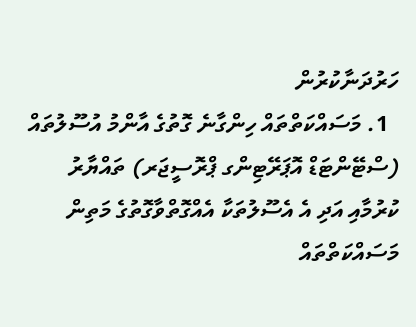ހަރުދަނާކުރުން
  1. މަސައްކަތްތައް ހިންގާނެ ގޮތުގެ އާންމު އުސޫލުތައް (ސްޓޭންޓަޑް އޮޕަރޭޓިންގ ޕްރޮސީޖަރ) ތައްޔާރު ކުރުމާއި އަދި އެ އެސޫލުތަކާ އެއްގޮތްވާގޮތުގެ މަތިން މަސައްކަތްތައް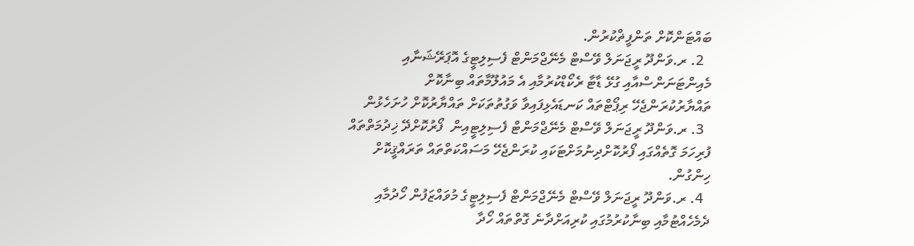ބައްޓަންކޮށް ތަންފީޡްކުރުން.
  2. ރ.ވަންދޫ ރީޖަނަލް ވޭސްޓް މެނޭޖްމަންޓް ފެސިލިޓީގެ އޮޕަރޭޝަނާއި މެއިންޓަނަންސްއާއި ގުޅޭ ޑާޓާ ރެކޯޑްކުރުމާއި އެ މައުލޫމާތައް ބިނާކޮށް ތައްޔާރުކުރަންޖެހޭ ރިޕޯޓްތައް ކަނޑައެޅިފައިވާ ވަގުތުތަކަށް ތައްޔާރުކޮށް ހުށަހެޅުން
  3. ރ.ވަންދޫ ރީޖަނަލް ވޭސްޓް މެނޭޖްމަންޓް ފެސިލިޓީއިން  ފޯރުކޮށްދޭ ޚިދުމަތްތައް ފުރިހަމަ ގޮތެއްގައި ފޯރުކޮށްދިނުމަށްޓަކައި ކުރަންޖެހޭ މަސައްކަތްތައް ތަރައްޤީކޮށް ހިންގުން.
  4. ރ.ވަންދޫ ރީޖަނަލް ވޭސްޓް މެނޭޖްމަންޓް ފެސިލިޓީގެ މުވައްޒަފުން ހޯދުމާއި ދެމެހެއްޓުމާއި ބިނާކުރުމުގައި ކުރިއަށްދާނެ ގޮތްތައް ހޯދާ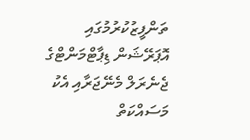ތަންފީޒުކުރުމުގައި އޮޕަރޭޝަން ޑިޕާޓްމަންޓްގެ ޖެނެރަލް މެނޭޖަރާއި އެކު މަސައްކަތް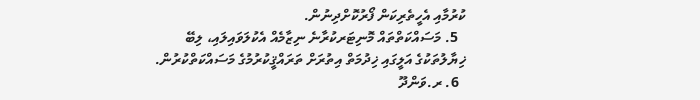ކުރުމާއި އެހީތެރިކަން ފޯރުކޮށްދިނުން.
  5. މަސައްކަތްތައް މޮނިޓަރކުރާނެ ނިޒާމެއް އެކުލަވައިލައި، ލިބޭ ޚިޔާލުތަކުގެ އަލީގައި ޚިދުމަތް އިތުރަށް ތަރައްޤީކުރުމުގެ މަސައްކަތްކުރުން.
  6. ރ.ވަންދޫ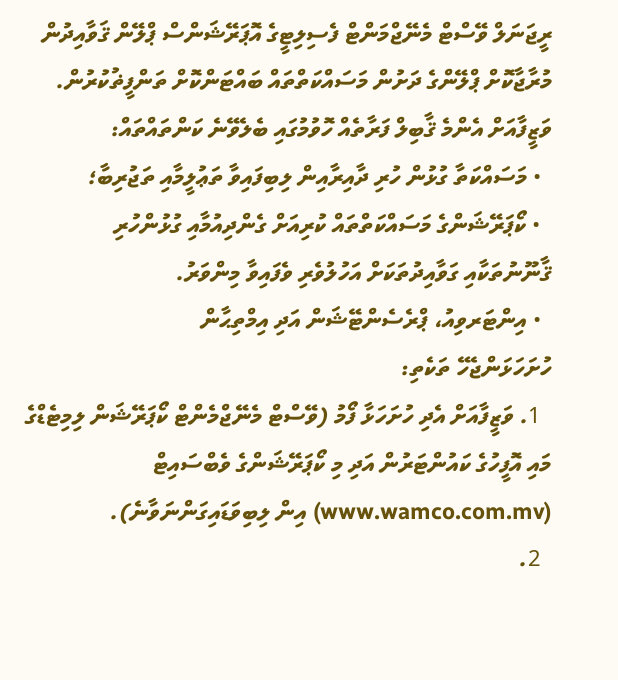ރީޖަނަލް ވޭސްޓް މެނޭޖްމަންޓް ފެސިލިޓީގެ އޮޕަރޭޝަންސް ޕްލޭން ޤަވާއިދުން މުރާޖާކޮށް ޕްލޭންގެ ދަށުން މަސައްކަތްތައް ބައްޓަންކޮށް ތަންފީޡުކުރުން.
ވަޒީފާއަށް އެންމެ ޤާބިލް ފަރާތެއް ހޮވުމުގައި ބެލެވޭނެ ކަންތައްތައް:
  • މަސައްކަތާ ގުޅުން ހުރި ދާއިރާއިން ލިބިފައިވާ ތަޢުލީމާއި ތަޖުރިބާ؛
  • ކޯޕަރޭޝަންގެ މަސައްކަތްތައް ކުރިއަށް ގެންދިއުމާއި ގުޅުންހުރި ޤާނޫނުތަކާއި ގަވާއިދުތަކަށް އަހުލުވެރި ވެފައިވާ މިންވަރު.
  • އިންޓަރވިއު، ޕްރެސެންޓޭޝަން އަދި އިމްތިޙާން
ހުށަހަޅަންޖެހޭ ތަކެތި:
  1. ވަޒީފާއަށް އެދި ހުށަހަޅާ ފޯމު (ވޭސްޓް މެނޭޖްމެންޓް ކޯޕަރޭޝަން ލިމިޓެޑްގެ މައި އޮފީހުގެ ކައުންޓަރުން އަދި މި ކޯޕަރޭޝަންގެ ވެބްސައިޓް (www.wamco.com.mv) އިން ލިބިވަޑައިގަންނަވާނެ).
  2.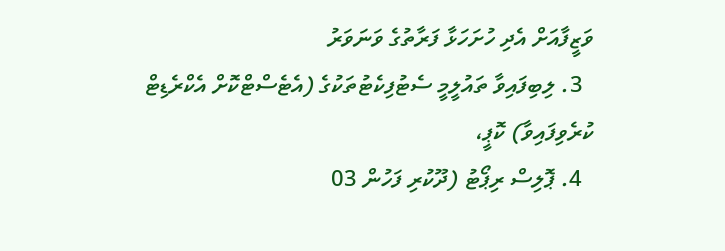ވަޒީފާއަށް އެދި ހުށަހަޅާ ފަރާތުގެ ވަނަވަރު
  3. ލިބިފައިވާ ތައުލީމީ ސެޓުފިކެޓުތަކުގެ (އެޓެސްޓްކޮށް އެކްރެޑިޓް ކުރެވިފައިވާ) ކޮޕީ،
  4. ޕޮލިސް ރިޕޯޓު (ދޫކުރި ފަހުން 03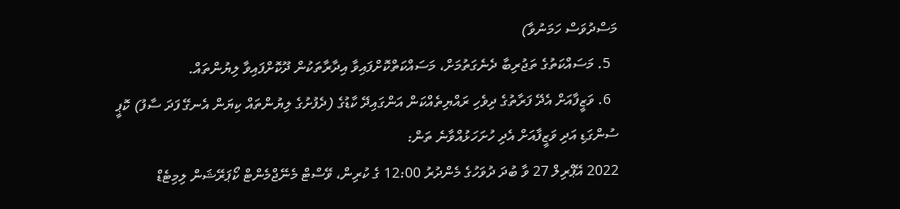މަސްދުވަސް ހަމަނުވާ)
  5. މަސައްކަތުގެ ތަޖުރިބާ ދެނެގަތުމަށް، މަސައްކަތްކޮށްފައިވާ އިދާރާތަކުން ދޫކޮށްފައިވާ ލިޔުންތައް.
  6. ވަޒީފާއަށް އެދޭ ފަރާތުގެ ދިވެހި ރައްޔިތެއްކަން އަންގައިދޭ ކާޑުގެ (ދެފުށުގެ ލިޔުންތައް ކިޔަން އެނގޭ ފަދަ ސާފު) ކޮޕީ
ސުންގަޑި އަދި ވަޒީފާއަށް އެދި ހުށަހަޅުއްވާނެ ތަން:
2022 އޭޕްރިލް 27 ވާ ބުދަ ދުވަހުގެ މެންދުރު 12:00 ގެ ކުރިން، ވޭސްޓް މެނޭޖްމެންޓް ކޯޕަރޭޝަން ލިމިޓެޑް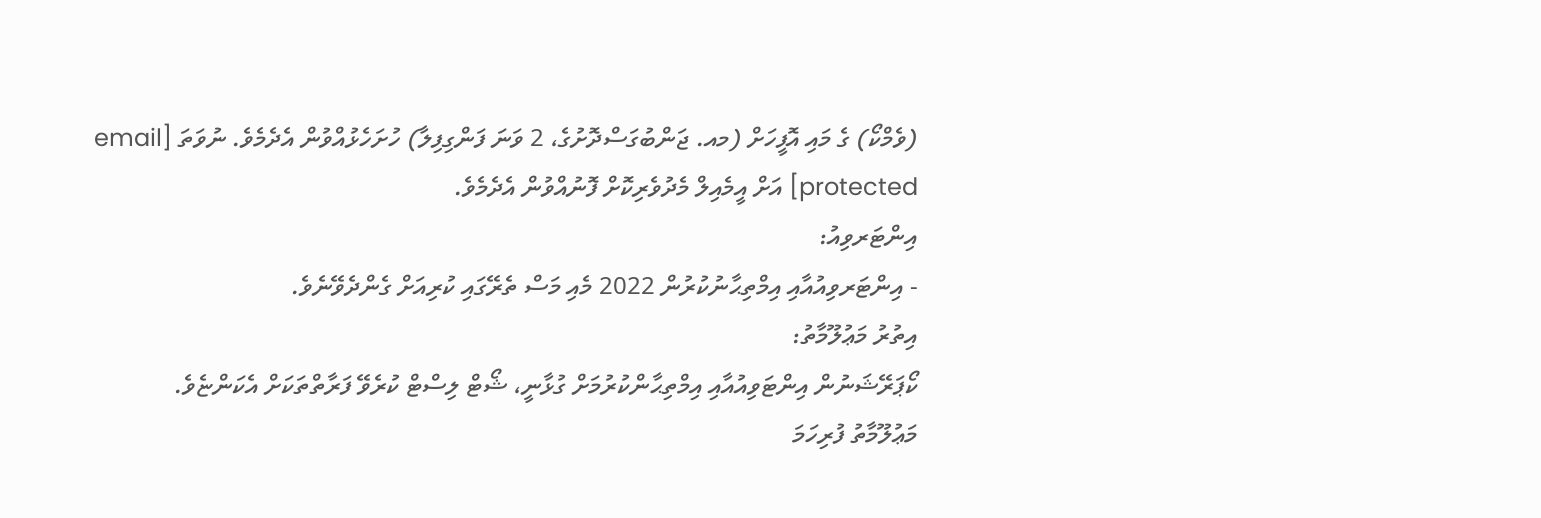(ވެމްކޯ) ގެ މައި އޮފީހަށް (މއ. ޖަންބުގަސްދޮށުގެ، 2 ވަނަ ފަންގިފިލާ) ހުށަހެޅުއްވުން އެދެމެވެ. ނުވަތަ [email protected] އަށް އީމެއިލް މެދުވެރިކޮށް ފޮނުއްވުން އެދެމެވެ.
އިންޓަރވިއު:
- އިންޓަރވިއުއާއި އިމްތިޙާނުކުރުން 2022 މެއި މަސް ތެރޭގައި ކުރިއަށް ގެންދެވޭނެވެ.
އިތުރު މަޢުލޫމާތު:
ކޯޕަރޭޝަނުން އިންޓަވިއުއާއި އިމްތިޙާންކުރުމަށް ގުޅާނީ، ޝޯޓް ލިސްޓް ކުރެވޭ ފަރާތްތަކަށް އެކަންޏެވެ.
މަޢުލޫމާތު ފުރިހަމަ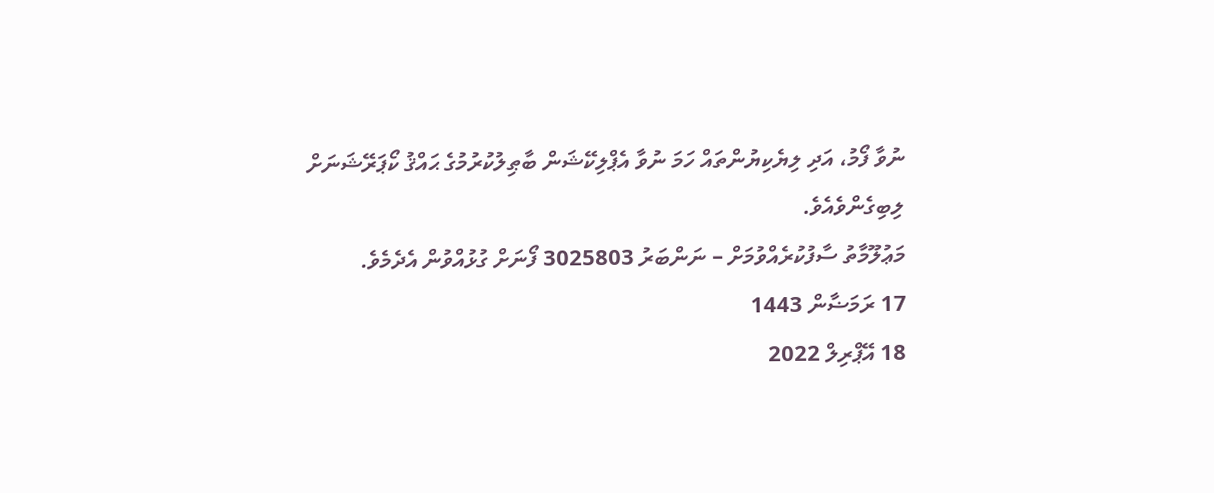ނުވާ ފޯމު، އަދި ލިޔެކިޔުންތައް ހަމަ ނުވާ އެޕްލިކޭޝަން ބާޠިލުކުރުމުގެ ޙައްޤު ކޯޕަރޭޝަނަށް ލިބިގެންވެއެވެ.
މަޢުލޫމާތު ސާފުކުރެއްވުމަށް – ނަންބަރު 3025803 ފޯނަށް ގުޅުއްވުން އެދެމެވެ.
17 ރަމަޟާން 1443
18 އޭޕްރިލް 2022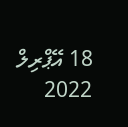18 އޭޕްރިލް 2022